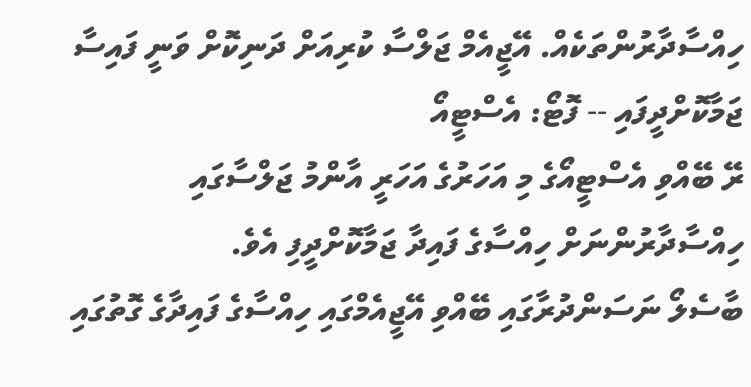ހިއްސާދާރުންތަކެއް. އޭޖީއެމް ޖަލްސާ ކުރިއަށް ދަނިކޮށް ވަނީ ފައިސާ ޖަމާކޮށްދީފައި -- ފޮޓޯ: އެސްޓީއޯ
ރޭ ބޭއްވި އެސްޓީއޯގެ މި އަހަރުގެ އަހަރީ އާންމު ޖަލްސާގައި ހިއްސާދާރުންނަށް ހިއްސާގެ ފައިދާ ޖަމާކޮށްދީފި އެވެ.
ބާސެލޯ ނަސަންދުރާގައި ބޭއްވި އޭޖީއެމްގައި ހިއްސާގެ ފައިދާގެ ގޮތުގައި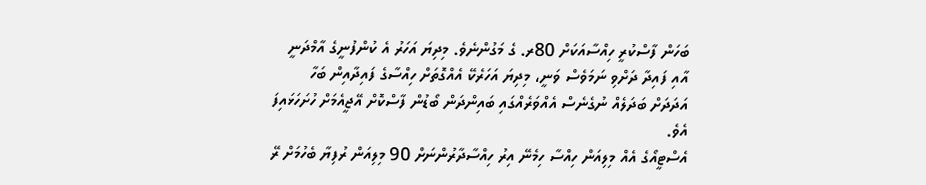ބަހަން ފާސްކުރީ ހިއްސާއަކަށް 80ރ. ގެ މަގުންނެވެ. މިދިޔަ އަހަރު އެ ކުންފުނީގެ އާމްދަނީ އާއި ފައިދާ ދަށްވި ނަމަވެސް ވަނީ، މިދިޔަ އަހަރެކޭ އެއްގޮތަށް ހިއްސާގެ ފައިދާއިން ބަހާ އަދަދަށް ބަދަލެއް ނުގެނެސް އެއްވަރެއްގައި ބައިންދަން ބޯޑުން ފާސްކޮށް އޭޖީއެމަށް ހުށަހަޅައިފަ އެވެ.
އެސްޓީއޯގެ އެއް މިލިއަން ހިއްސާ ހިމެނޭ އިރު ހިއްސާދާރުންނަށް 90 މިލިއަން ރުފިޔާ ބެހުމަށް ރޭ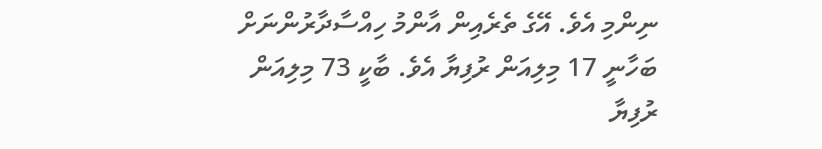ނިންމި އެވެ. އޭގެ ތެރެއިން އާންމު ހިއްސާދާރުންނަށް ބަހާނީ 17 މިލިއަން ރުފިޔާ އެވެ. ބާކީ 73 މިލިއަން ރުފިޔާ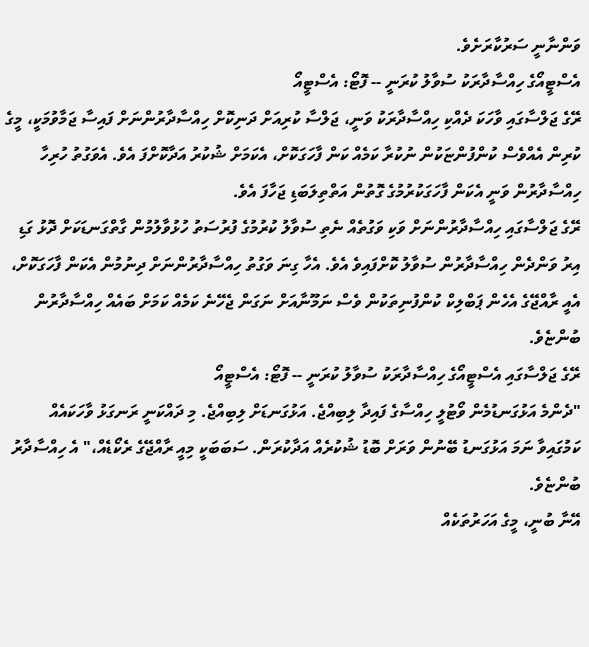ވަންނާނީ ސަރުކާރަށެވެ.
އެސްޓީއޯގެ ހިއްސާދާރަކު ސުވާލު ކުރަނީ -- ފޮޓޯ: އެސްޓީއޯ
ރޭގެ ޖަލްސާގައި ވާހަކަ ދެއްކި ހިއްސާދާރަކު ވަނީ، ޖަލްސާ ކުރިއަށް ދަނިކޮށް ހިއްސާދާރުންނަށް ފައިސާ ޖަމާވުމަކީ، މީގެ ކުރިން އެއްވެސް ކުންފުންޏަކުން ނުކުރާ ކަމެއް ކަން ފާހަގަކޮށް، އެކަމަށް ޝުކުރު އަދާކޮށްފަ އެވެ. އެވަގުތު ހުރިހާ ހިއްސާދާރުން ވަނީ އެކަން ފާހަގަކުރުމުގެ ގޮތުން އަތްތިލަބަޑި ޖަހާފަ އެވެ.
ރޭގެ ޖަލްސާގައި ހިއްސާދާރުންނަށް ވަކި ވަގުތެއް ނެތި ސުވާލު ކުރުމުގެ ފުރުސަތު ހުޅުވާލުމުން ގާތްގަނޑަކަށް ދޮޅު ގަޑި އިރު ވަންދެން ހިއްސާދާރުން ސުވާލު ކޮށްފައިވެ އެވެ. އެހާ ގިނަ ވަގުތު ހިއްސާދާރުންނަށް ދިނުމުން އެކަން ފާހަގަކޮށް، އެއީ ރާއްޖޭގެ އެހެން ޕަބްލިކް ކުންފުނިތަކުން ވެސް ނަމޫނާއަށް ނަގަން ޖެހޭނެ ކަމެއް ކަމަށް ބައެއް ހިއްސާދާރުން ބުންޏެވެ.
ރޭގެ ޖަލްސާގައި އެސްޓީއޯގެ ހިއްސާދާރަކު ސުވާލު ކުރަނީ -- ފޮޓޯ: އެސްޓީއޯ
"ދެންމެ އަޅުގަނޑުމެން ވޯޓުލީ ހިއްސާގެ ފައިދާ ލިބިއްޖެ. އަޅުގަނޑަށް ލިބިއްޖެ. މި ދައްކަނީ ރަނގަޅު ވާހަކައެއް ކަމުގައިވާ ނަމަ އަޅުގަނޑު ބޭނުން ވަރަށް ބޮޑު ޝުކުރެއް އަދާކުރަން. ސަބަބަކީ މިއީ ރާއްޖޭގެ ރެކޯޑެއް،" އެ ހިއްސާދާރު ބުންޏެވެ.
އޭނާ ބުނީ، މީގެ އަހަރުތަކެއް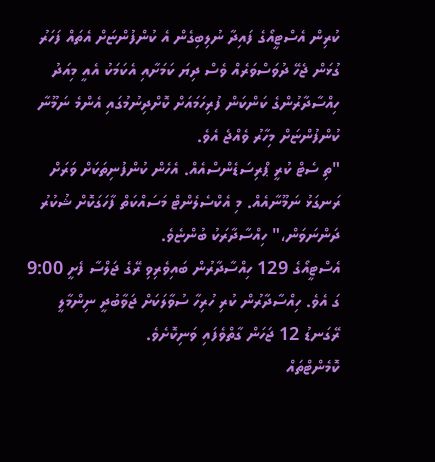ކުރިން އެސްޓީއޯގެ ފައިދާ ނުލިބިގެން އެ ކުންފުންޏަށް އެތައް ފަހަރު ގުޅަން ޖެހޭ ދުވަސްވަރެއް ވެސް ދިޔަ ކަމަށާއި އެކަމަކު އެއީ މިއަދު ހިއްސާދާރުންގެ ކަންކަން ފުރިހަމައަށް ކޮށްދިނުމުގައި އެންމެ ނަމޫނާ ކުންފުންޏަށް މިހާރު ވެއްޖެ އެވެ.
"ތި ސެޓް ކުރީ ޕްރިސަޑެންސްއެއް. އެހެން ކުންފުނިތަކަށް ވަރަށް ރަނގަޅު ނަމޫނާއެއް. މި އެކްސެލެންޓް މަސައްކަތް ފާހަގަކޮށް ޝުކުރު ދަންނަވަން،" ހިއްސާދާރަކު ބުންޏެވެ.
އެސްޓީއޯގެ 129 ހިއްސާދާރުން ބައިވެރިވި ރޭގެ ޖަލްސާ ފެށީ 9:00 ގަ އެވެ. ހިއްސާދާރުން ކުރި ހުރިހާ ސުވާލަކަށް ޖަވާބުދީ ނިންމާލީ ރޭގަނޑު 12 ޖަހަން ގާތްވެފައި ވަނިކޮށެވެ.
ކޮމެންޓްތައް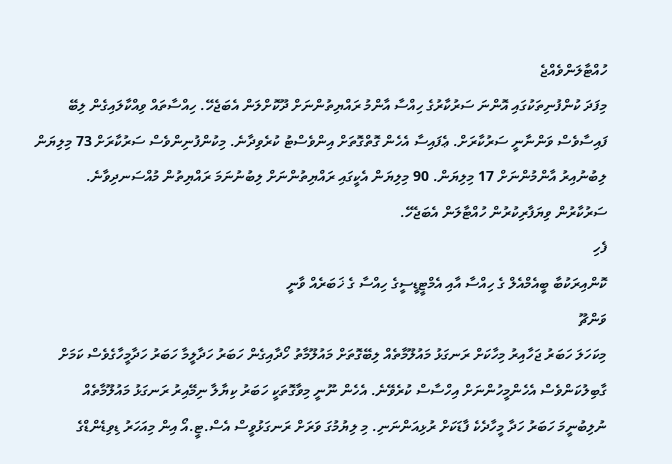ހުއްޓާލަންވެއްޖެ
މިފަދަ ކުންފުނިތަކުގައި އޮންނަ ސަރުކާރުގެ ހިއްސާ އާންމު ރައްޔިތުންނަށް ދޫކޮށްލަން އެބަޖެހޭ. ހިއްސާތައް ވިއްކާލައިގެން ލިބޭ ފައިސާވެސް ވަންނާނީ ސަރުކާރަށް. ޢެފައިސާ އެހެން ގޮތްގޮތަށް އިންވެސްޓު ކުރެވިދާނެ. މިކުންފުނިންވެސް ސަރުކާރަށް 73 މިލިޔަން ލިބުނުއިރު އާންމުންނަށް 17 މިލިޔަން. 90 މިލިޔަން އެކީގައި ރައްޔިތުންނަށް ލިބުނުނަމަ ރައްޔިތުން މުއްސަނދިވާނެ. ސަރުކާރުން ވިޔަފާރިކުރުން ހުއްޓާލަން އެބަޖެހޭ.
ފެހި
ކޮންއިރަކުބާ ބީއެމްއެލް ގެ ހިއްސާ އާއި އެމްޓީޑީސީގެ ހިއްސާ ގެ ޚަބަރެއް ވާނީ
ވަންޗޫ
މިކަހަލަ ހަބަރު ޖަހާއިރު މިހާކަށް ރަނގަޅު މައުލޫމާތެއް ލިބޭގޮތަށް މައުލޫމާތު ހޯދާއިގެން ހަބަރު ހަދާލީމާ ހަބަރު ހަދާމީހާގެވެސް ކަމަށް ގާބިލުކަންވެސް އެހެންމީހުންނަށް އިހްސާސް ކުރެވޭނެ. އެހެން ނޫނީ މިވާގޮތަކީ ހަބަރު ކިޔާލާ ނިމޭއިރު ރަނގަޅު މައުލޫމާތެއް ނުލިބުނީމަ ހަބަރު ހަދާ މީހާދެކެ ފާޑަކަށް ރުޅިއަންނަނި. މި ލިޔުމުގަ ވަރަށް ރަނގަޅުވީސް އެސް.ޓީ.އޯ އިން މިއަހަރު ޑިވިޑެންޑްގެ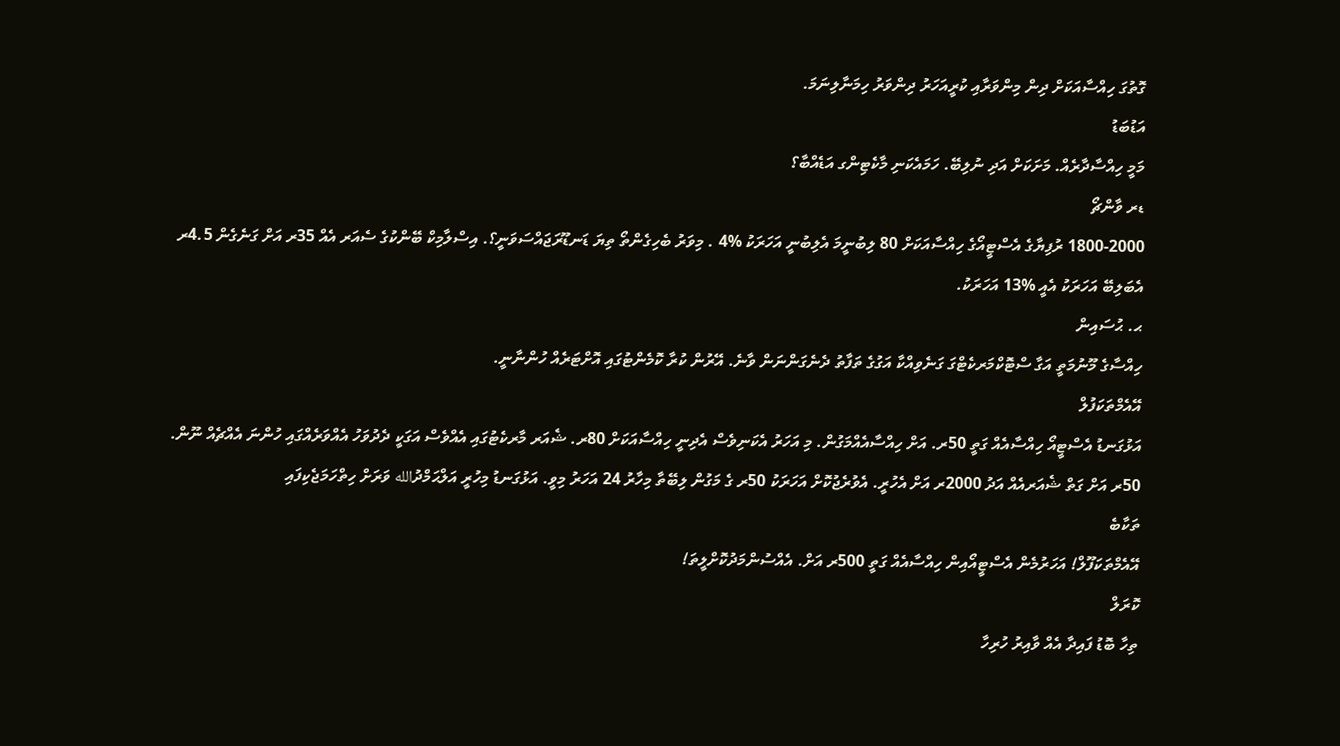ގޮތުގަ ހިއްސާއަކަށް ދިން މިންވަރާއި ކުރީއަހަރު ދިންވަރު ހިމަނާލިނަމަ.
އަޑުބަޑު
މަމީ ހިއްސާދާރެއް. މަށަކަށް އަދި ނުލިބޭ. ހަމައެކަނި މާކެޓިންގ އަޑެއްބާ؟
ޑރ ވާންޗޯ
1800-2000 ރުފިޔާގެ އެސްޓީއޯގެ ހިއްސާއަކަށް 80 ލިބުނީމަ އެލިބުނީ އަހަރަކު %4 . މިވަރު ބެހިގެންތޯ ތިޔަ ޑަނޑޫރަޖައްސަވަނީ؟. އިސްލާމިކް ބޭންކުގެ ސެއަރ އެއް 35ރ އަށް ގަނެގެން 4.5ރ އެބަލިބޭ އަހަރަކު އެއީ %13 އަހަރަކު.
ޙ. ޙުސައިން
ހިއްސާގެ މޫނުމަތީ އަގާ ސްޓޮކްމަރކެޓްގަ ގަނެވިއްކާ އަގުގެ ތަފާތު ދެނެގަންނަން ވާނެ. އޭރުން ކުރާ ކޮމެންޓުގައި އޮށްޓަރެއް ހުންނާނީ.
އޭއެމްތަކަފުލް
އަޅުގަނޑު އެސްޓީއޯ ހިއްސާއެއް ގަތީ 50ރ. އަށް ހިއްސާއެއްމަގުން. މި އަހަރު އެކަނިވެސް އެދިނީ ހިއްސާއަކަށް 80ރ. ޝެއަރ މާރކެޓުގައި އެއްވެސް އަގަކީ ދެދުވަހު އެއްވަރެއްގައި ހުންނަ އެއްޗެއް ނޫން. 50ރ އަށް ގަތް ޝެއަރއެއް އަދު 2000ރ އަށް އެހުރީ. އެވުރެޖުކޮށް އަހަރަކު 50ރ ގެ މަގުން ލިބޭތާ މިހާރު 24 އަހަރު މިވީ. އަޅުގަނޑު މިހުރީ އަލްޙަމްދުالله ވަރަށް ހިތްހަމަޖެކިފައި
ތަކާބެ
އޭއެމްތަކަފޫލް! އަހަރުމެން އެސްޓީއޯއިން ހިއްސާއެއް ގަތީ 500ރ އަށް. އެއްސުންމަދުކޮށްލީތަ!
ކޮރަލް
ތިހާ ބޮޑު ފައިދާ އެއް ވާއިރު ހުރިހާ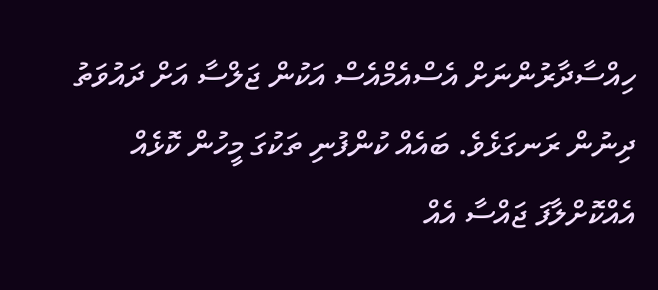ހިއްސާދާރުންނަށް އެސްއެމްއެސް އަކުން ޖަލްސާ އަށް ދައުވަތު ދިނުން ރަނގަޅެވެ. ބައެއް ކުންފުނި ތަކުގަ މީހުން ކޮޅެއް އެއްކޮށްލާފަ ޖައްސާ އެއް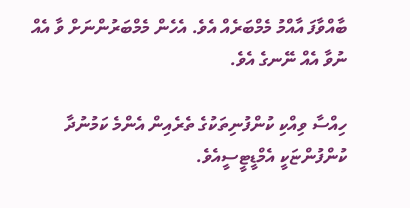ބާއްވާފަ އާއްމު މެމްބަރެއް އެވެ. އެހެން މެމްބަރުންނަށް ވާ އެއް ނުވާ އެއް ނޭނގެ އެވެ.

ހިއްސާ ވިއްކި ކުންފުނިތަކުގެ ތެރެއިން އެންމެ ކަމުނުދާ ކުންފުންޏަކީ އެމްޑީޓީސީއެވެ.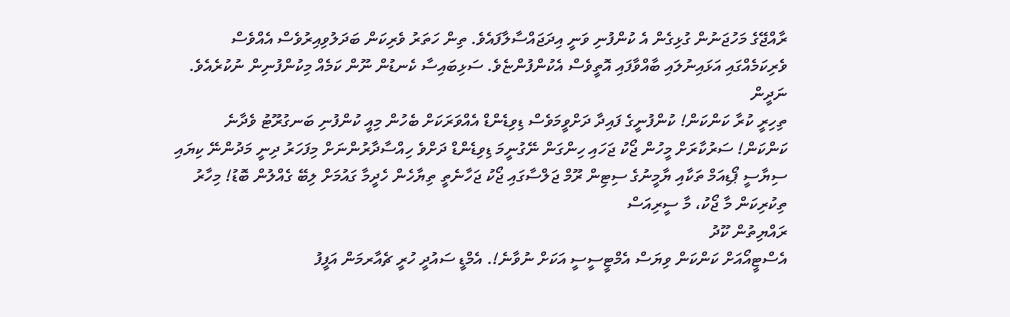ރާއްޖޭގެ މަހުޖަނުން ގުޅިގެން އެ ކުންފުނި ވަނީ އިދަޖައްސާލާފައެވެ. ތިން ހަތަރު ވެރިކަން ބަދަލުވިއިރުވެސް އެއްވެސް ވެރިކަމެއްގައި އަޅައިނުލައި ބާއްވާފައި އޮތީވެސް އެކުންފުންޏެވެ. ސަޅިބައިސާ ކެނޑުން ނޫން ކަމެއް މިކުންފުނިން ނުކުރެއެވެ.
ނަދީން
ތިހިރީ ކުރާ ކަންކަން! ކުންފުނީގެ ފައިދާ ދަށްވީމަވެސް ޑިވިޑެންޑް އެއްވަރަކަށް ބެހުން މިއީ ކުންފުނި ބަނގުރޫޓު ވެދާނެ ކަންކަން! ސަރުކާރަށް މީހުން ޖޯކު ޖަހައި ހިންގަން ނޭގުނީމަ ޑިވިޑެންޑް ދަށްވެ ހިއްސާދާރުންނަށް މިފަހަރު ދިނީ މަދުންނޭ ކިޔައި ސިޔާސީ ޕޯޑިއަމް ތަކާއި ޔާމީނުގެ ސިޓިން ރޫމް ޖަލްސާގައި ޖޯކު ޖަހާނެތީ ތިޔާހެން ހެދީމާ ގައުމަށް ލިބޭ ގެއްލުން ބޮޑު! މިހާރު ތިކުރިކަން މާ ޖޯކު، މާ ސީރިއަސް
ރައްޔިތުން ކޫދު
އެސްޓީއޯއަށް ކަންކަން ވިޔަސް އެމްޓީސީސީ އަކަށް ނުވާނެ!. އެމްޑީ ސައުދީ ހުރީ ޗެއާރމަން އަފީފު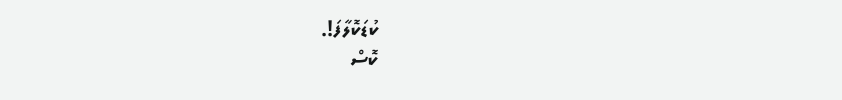ކުޑަކޮލާފަ!.
ކޮސް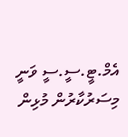އެމް.ޓީ.ސީ.ސީ ވަނީ މިސަރުކާރުން މުޅިން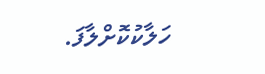ހަލާކުކޮށްލާފަ.